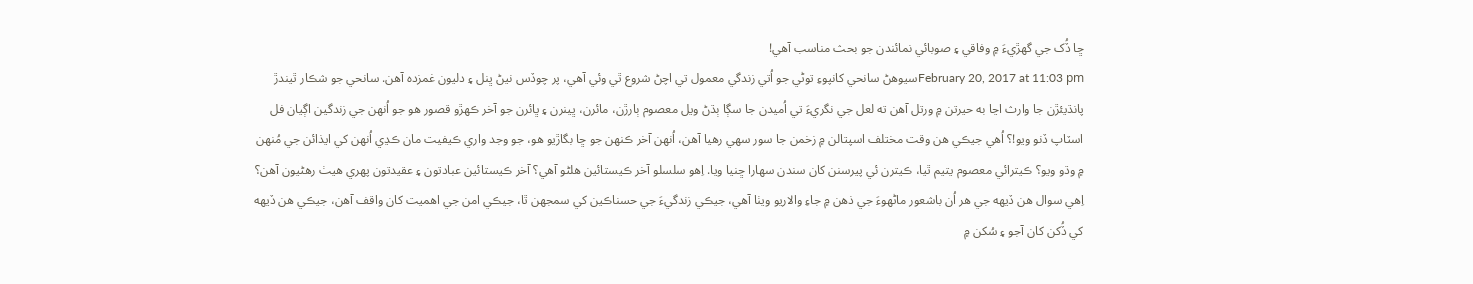ڇا ڏُک جي گهڙيءَ ۾ وفاقي ۽ صوبائي نمائندن جو بحث مناسب آهي!
February 20, 2017 at 11:03 pmسيوهڻ سانحي کانپوءِ توڻي جو اُتي زندگي معمول تي اچڻ شروع ٿي وئي آهي، پر چوڏس نيڻ ڀنل ۽ دليون غمزده آهن. سانحي جو شڪار ٿيندڙ پانڌيئڙن جا وارث اڃا به حيرتن ۾ ورتل آهن ته لعل جي نگريءَ تي اُميدن جا سڳا ٻڌڻ ويل معصوم ٻارڙن، مائرن، ڀينرن ۽ ڀائرن جو آخر ڪهڙو قصور هو جو اُنهن جي زندگين اڳيان فل اسٽاپ ڏنو ويو!؟ اُهي جيڪي هن وقت مختلف اسپتالن ۾ زخمن جا سور سهي رهيا آهن، اُنهن آخر ڪنهن جو ڇا بگاڙيو هو، جو وجد واري ڪيفيت مان ڪڍي اُنهن کي ايذائن جي مُنهن ۾ وڌو ويو؟ ڪيترائي معصوم يتيم ٿيا، ڪيترن ئي پيرسنن کان سندن سهارا ڇنيا ويا. اِهو سلسلو آخر ڪيستائين هلڻو آهي؟ آخر ڪيستائين عبادتون ۽ عقيدتون پهري هيٺ رهڻيون آهن؟ اِهي سوال هن ڏيهه جي هر اُن باشعور ماڻهوءَ جي ذهن ۾ جاءِ والاريو ويٺا آهي، جيڪي زندگيءَ جي حسناڪين کي سمجهن ٿا، جيڪي امن جي اهميت کان واقف آهن، جيڪي هن ڏيهه کي ڏُکن کان آجو ۽ سُکن ۾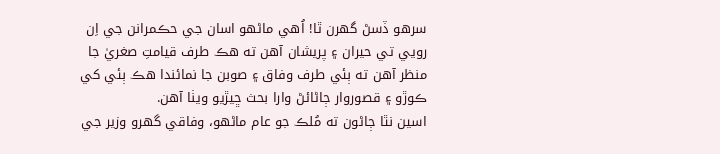سرهو ڏسڻ گهرن ٿا! اُهي ماڻهو اسان جي حڪمرانن جي اِن رويي تي حيران ۽ پريشان آهن ته هڪ طرف قيامتِ صغريٰ جا منظر آهن ته ٻئي طرف وفاق ۽ صوبن جا نمائندا هڪ ٻئي کي ڪوڙو ۽ قصوروار ڄاڻائڻ وارا بحث ڇيڙيو ويٺا آهن.
اسين نٿا ڄاڻون ته مُلڪ جو عام ماڻهو، وفاقي گهرو وزير جي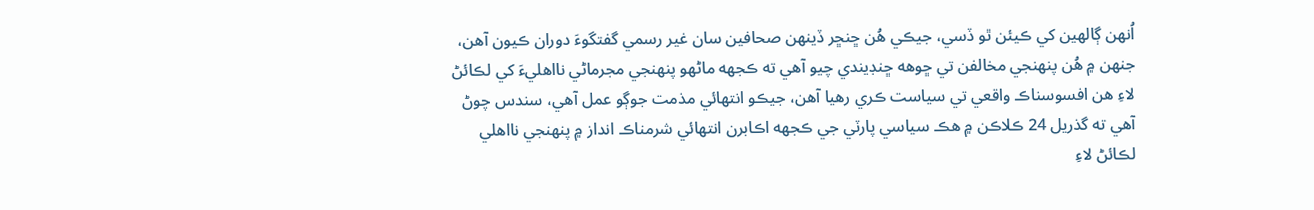اُنهن ڳالهين کي ڪيئن ٿو ڏسي، جيڪي هُن ڇنڇر ڏينهن صحافين سان غير رسمي گفتگوءَ دوران ڪيون آهن، جنهن ۾ هُن پنهنجي مخالفن تي ڇوهه ڇنڊيندي چيو آهي ته ڪجهه ماڻهو پنهنجي مجرماڻي نااهليءَ کي لڪائڻ لاءِ هن افسوسناڪ واقعي تي سياست ڪري رهيا آهن، جيڪو انتهائي مذمت جوڳو عمل آهي، سندس چوڻ آهي ته گذريل 24 ڪلاڪن ۾ هڪ سياسي پارٽي جي ڪجهه اڪابرن انتهائي شرمناڪ انداز ۾ پنهنجي نااهلي لڪائڻ لاءِ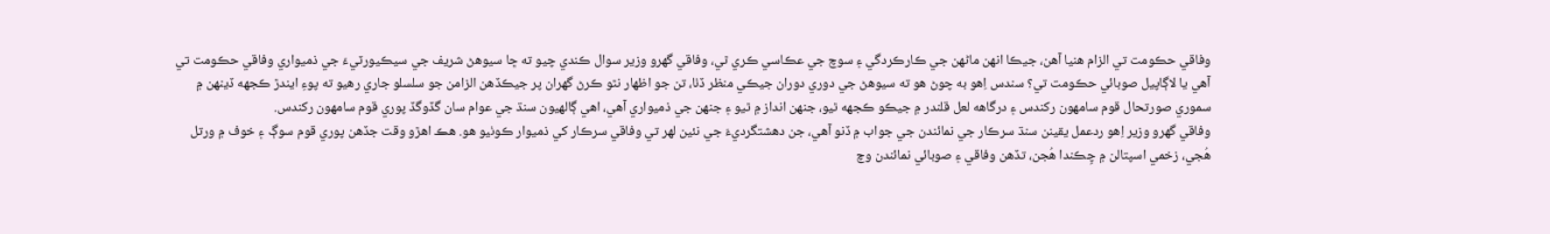وفاقي حڪومت تي الزام هنيا آهن، جيڪا انهن ماڻهن جي ڪارڪردگي ۽ سوچ جي عڪاسي ڪري ٿي، وفاقي گهرو وزير سوال ڪندي چيو ته ڇا سيوهڻ شريف جي سيڪيورٽيءَ جي ذميواري وفاقي حڪومت تي آهي يا لاڳاپيل صوبائي حڪومت تي؟ سندس اِهو به چوڻ هو ته سيوهڻ جي دوري دوران جيڪي منظر ڏٺا، تن جو اظهار نٿو ڪرڻ گهران پر جيڪڏهن الزامن جو سلسلو جاري رهيو ته پوءِ ايندڙ ڪجهه ڏينهن ۾ سموري صورتحال قوم سامهون رکندس ۽ درگاهه لعل قلندر ۾ جيڪو ڪجهه ٿيو، جنهن انداز ۾ ٿيو ۽ جنهن جي ذميواري آهي، اهي ڳالهيون سنڌ جي عوام سان گڏوگڏ پوري قوم سامهون رکندس.
وفاقي گهرو وزير اِهو ردعمل يقينن سنڌ سرڪار جي نمائندن جي جواب ۾ ڏنو آهي، جن دهشتگرديءَ جي نئين لهر تي وفاقي سرڪار کي ذميوار ڪوٺيو هو. هڪ اهڙو وقت جڏهن پوري قوم سوڳ ۽ خوف ۾ ورتل هُجي، زخمي اسپتالن ۾ چِڪندا هُجن، تڏهن وفاقي ۽ صوبائي نمائندن وچ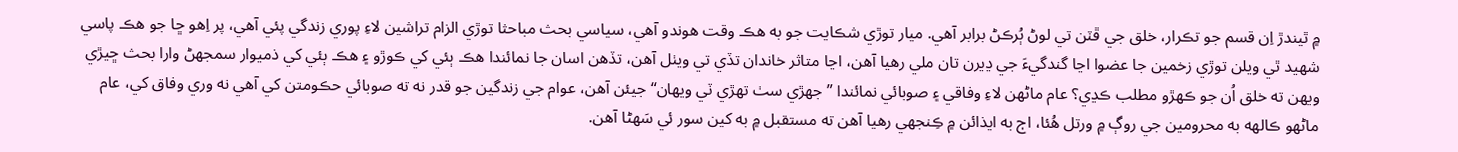۾ ٿيندڙ اِن قسم جو تڪرار، خلق جي ڦٽن تي لوڻ ٻُرڪڻ برابر آهي. ميار توڙي شڪايت جو به هڪ وقت هوندو آهي، سياسي بحث مباحثا توڙي الزام تراشين لاءِ پوري زندگي پئي آهي، پر اِهو ڇا جو هڪ پاسي شهيد ٿي ويلن توڙي زخمين جا عضوا اڃا گندگيءَ جي ڍيرن تان ملي رهيا آهن، اڃا متاثر خاندان تڏي تي ويٺل آهن، تڏهن اسان جا نمائندا هڪ ٻئي کي ڪوڙو ۽ هڪ ٻئي کي ذميوار سمجهڻ وارا بحث ڇيڙي ويهن ته خلق اُن جو ڪهڙو مطلب ڪڍي؟ عام ماڻهن لاءِ وفاقي ۽ صوبائي نمائندا ”جهڙي سٺ تهڙي ٽي ويهان“ جيئن آهن، عوام جي زندگين جو قدر نه ته صوبائي حڪومتن کي آهي نه وري وفاق کي، عام ماڻهو ڪالهه به محرومين جي روڳ ۾ ورتل هُئا، اڄ به ايذائن ۾ ڪِنجهي رهيا آهن ته مستقبل ۾ به کين سور ئي سَهڻا آهن.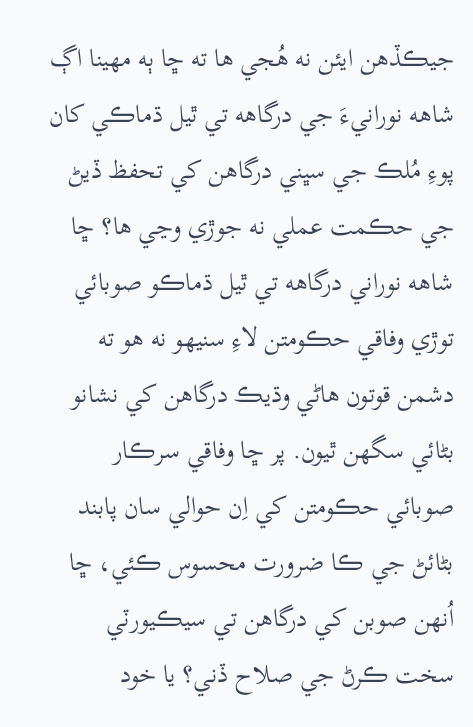جيڪڏهن ايئن نه هُجي ها ته ڇا ٻه مهينا اڳ شاهه نورانيءَ جي درگاهه تي ٿيل ڌماڪي کان پوءِ مُلڪ جي سڀني درگاهن کي تحفظ ڏيڻ جي حڪمت عملي نه جوڙي وڃي ها؟ ڇا شاهه نوراني درگاهه تي ٿيل ڌماڪو صوبائي توڙي وفاقي حڪومتن لاءِ سنيهو نه هو ته دشمن قوتون هاڻي وڌيڪ درگاهن کي نشانو بڻائي سگهن ٿيون. پر ڇا وفاقي سرڪار صوبائي حڪومتن کي اِن حوالي سان پابند بڻائڻ جي ڪا ضرورت محسوس ڪئي، ڇا اُنهن صوبن کي درگاهن تي سيڪيورٽي سخت ڪرڻ جي صلاح ڏني؟ يا خود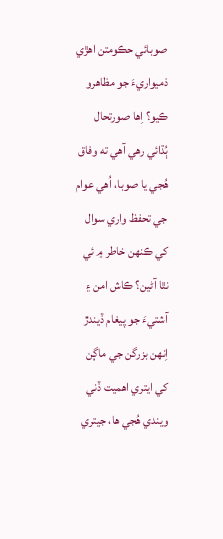صوبائي حڪومتن اهڙي ذميواريءَ جو مظاهرو ڪيو؟ اِها صورتحال ٻُڌائي رهي آهي ته وفاق هُجي يا صوبا، اُهي عوام جي تحفظ واري سوال کي ڪنهن خاطر ۾ ئي نٿا آڻين؟ ڪاش امن ۽ آشتيءَ جو پيغام ڏيندڙ اِنهن بزرگن جي ماڳن کي ايتري اهميت ڏني ويندي هُجي ها، جيتري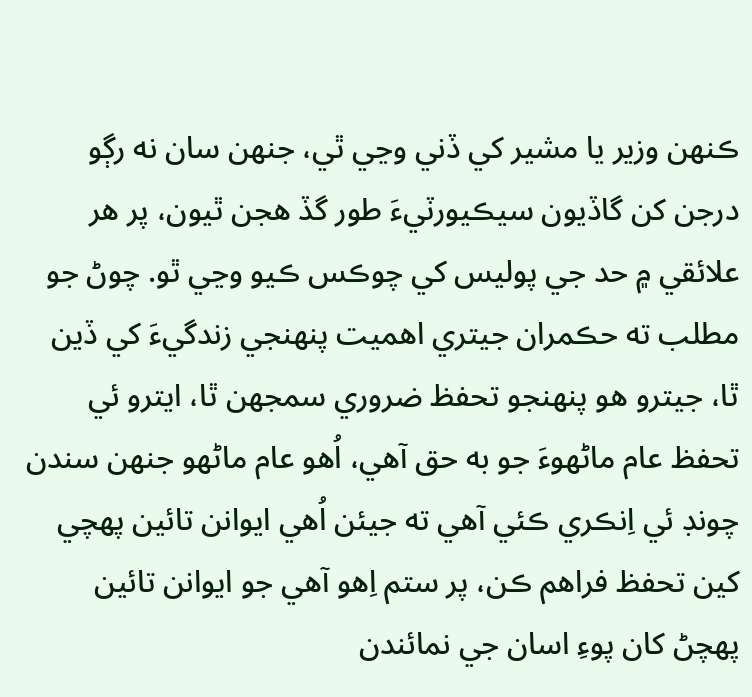ڪنهن وزير يا مشير کي ڏني وڃي ٿي، جنهن سان نه رڳو درجن کن گاڏيون سيڪيورٽيءَ طور گڏ هجن ٿيون، پر هر علائقي ۾ حد جي پوليس کي چوڪس ڪيو وڃي ٿو. چوڻ جو مطلب ته حڪمران جيتري اهميت پنهنجي زندگيءَ کي ڏين ٿا، جيترو هو پنهنجو تحفظ ضروري سمجهن ٿا، ايترو ئي تحفظ عام ماڻهوءَ جو به حق آهي، اُهو عام ماڻهو جنهن سندن چونڊ ئي اِنڪري ڪئي آهي ته جيئن اُهي ايوانن تائين پهچي کين تحفظ فراهم ڪن، پر ستم اِهو آهي جو ايوانن تائين پهچڻ کان پوءِ اسان جي نمائندن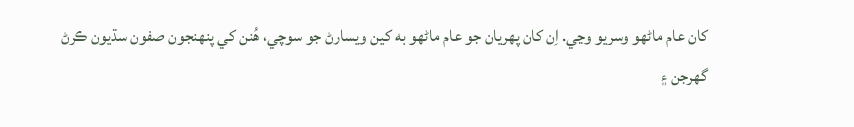کان عام ماڻهو وسريو وڃي. اِن کان پهريان جو عام ماڻهو به کين ويسارڻ جو سوچي، هُنن کي پنهنجون صفون سڌيون ڪرڻ گهرجن ۽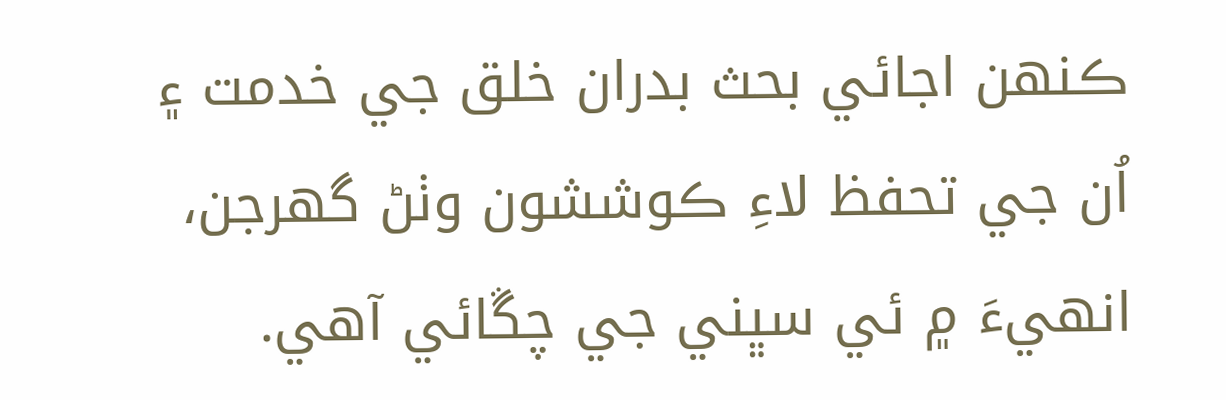ڪنهن اجائي بحث بدران خلق جي خدمت ۽ اُن جي تحفظ لاءِ ڪوششون وٺڻ گهرجن، انهيءَ ۾ ئي سڀني جي چڱائي آهي.